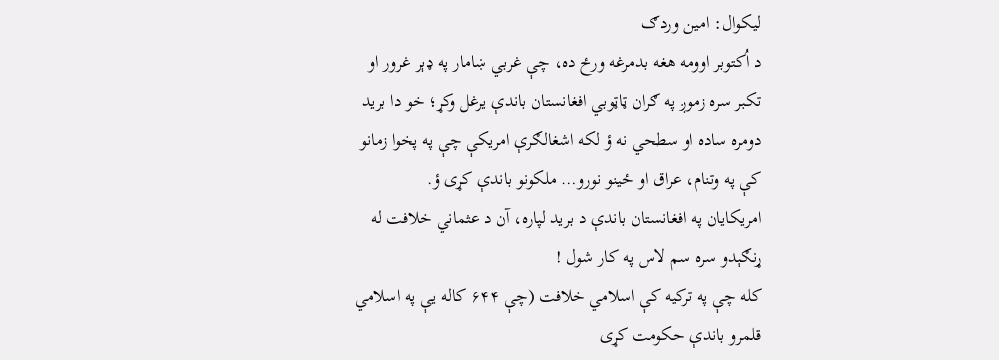لیکوال: امين وردګ
د اُکتوبر اوومه هغه بدمرغه ورځ ده، چې غربي ښامار په ډېر غرور او تکبر سره زموږ په ګران ټاټوبي افغانستان باندې یرغل وکړ؛ خو دا برید دومره ساده او سطحي نه ؤ لکه اشغالګرې امریکې چې په پخوا زمانو کې په وتنام، عراق او ځینو نورو… ملکونو باندې کړی ؤ.
امریکایان په افغانستان باندې د برید لپاره، آن د عثماني خلافت له ړنګېدو سره سم لاس په کار شول !
کله چې په ترکیه کې اسلامي خلافت (چې ۶۴۴ کاله یې په اسلامي قلمرو باندې حکومت کړی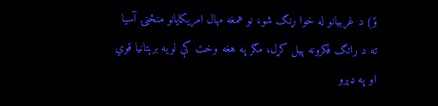ؤ) د غربیانو له خوا ړنګ شو، نو همغه مهال امریکایانو منځنۍ آسیا ته د راتګ فکرونه پیل کړل، مګر په هغه وخت کې لویه برېتانیا قوي او په ډېرو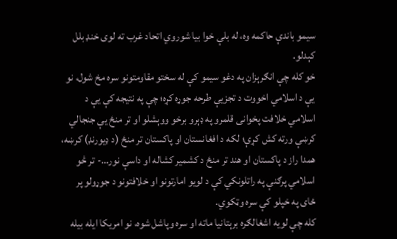سیمو باندې حاکمه وه، له بلې خوا بیا شوروي اتحاد غرب ته لوی خنډ بلل کېدلو.
خو کله چې انګرېزان په دغو سیمو کې له سختو مقاومتونو سره مخ شول، نو یې د اسلامي اخووت د تجزیې طرحه جوړه کړه؛ چې په نتیجه کې یې د اسلامي خلافت پخوانی قلمرو په ډېرو برخو ووېشلو او تر منځ یې جنجالي کرښې ورته کش کړې؛ لکه د افغانستان او پاکستان تر منځ (د ډیورنډ) کرښه، همدا راز د پاکستان او هند تر منځ د کشمیر کشاله او داسې نور…- تر څو اسلامي پرګنې په راتلونکي کې د لویو امارتونو او خلافتونو د جوړولو پر ځای په خپلو کې سره وټکوي.
کله چې لویه اشغالګره برېتانیا ماته او سره وپاشل شوه، نو امریکا ایله بیله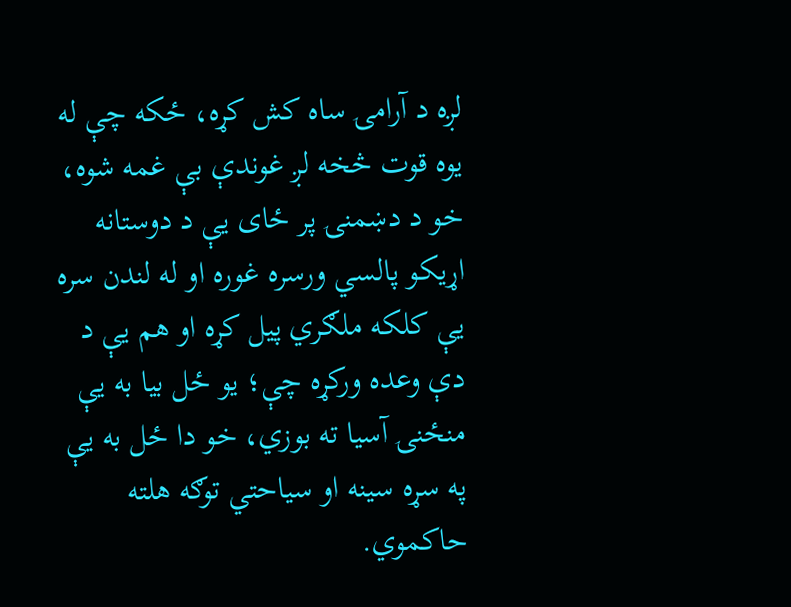لږه د آرامۍ ساه کش کړه، ځکه چې له یوه قوت څخه لږ غوندې بې غمه شوه، خو د دښمنۍ پر ځای یې د دوستانه اړیکو پالسي ورسره غوره او له لندن سره یې کلکه ملګري پیل کړه او هم یې د دې وعده ورکړه چې؛ یو ځل بیا به یې منځنۍ آسیا ته بوزي، خو دا ځل به یې په سړه سینه او سیاحتي توګه هلته حاکموي.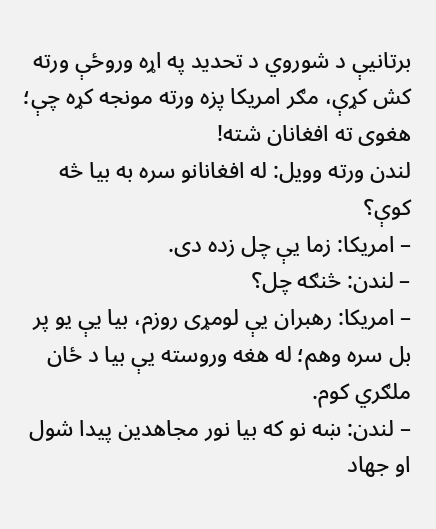برتانیې د شوروي د تحدید په اړه وروځې ورته کش کړې، مګر امریکا پزه ورته مونجه کړه چې؛ هغوی ته افغانان شته!
لندن ورته وویل: له افغانانو سره به بیا څه کوې؟
– امریکا: زما یې چل زده دی.
– لندن: څنګه چل؟
– امریکا: رهبران یې لومړی روزم، بیا یې یو پر بل سره وهم؛ له هغه وروسته یې بیا د ځان ملګري کوم.
– لندن: ښه نو که بیا نور مجاهدین پیدا شول او جهاد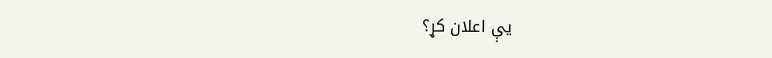یې اعلان کړ؟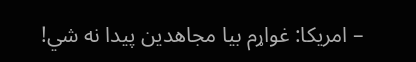– امریکا: غواړم بیا مجاهدین پیدا نه شي!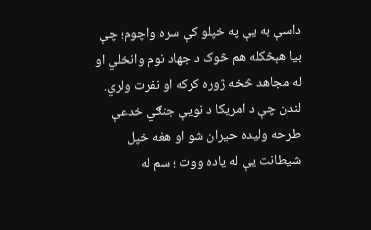داسې به یې په خپلو کې سره واچوم؛ چې بیا هېڅکله هم څوک د جهاد نوم وانخلي او له مجاهد څخه ژوره کرکه او نفرت ولري.
لندن چې د امریکا د نویې جنګي خدعې طرحه ولیده حیران شو او هغه خپل شیطانت یې له یاده ووت ؛ سم له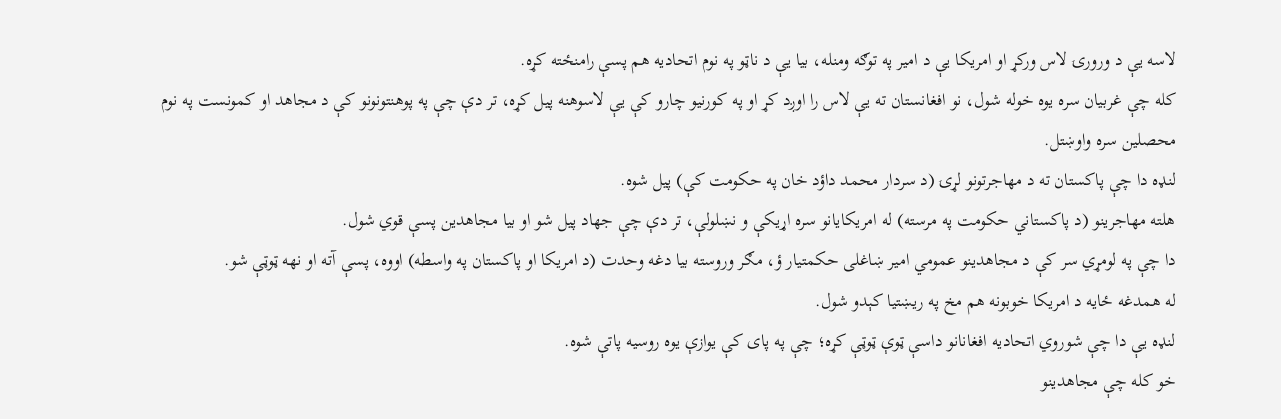لاسه یې د ورورۍ لاس ورکړ او امریکا یې د امیر په توګه ومنله، بیا یې د ناټو په نوم اتحادیه هم پسې رامنځته کړه.
کله چې غربیان سره یوه خوله شول، نو افغانستان ته یې لاس را اوږد کړ او په کورنیو چارو کې یې لاسوهنه پیل کړه، تر دې چې په پوهنتونونو کې د مجاهد او کمونست په نوم محصلین سره واوښتل.
لنډه دا چې پاکستان ته د مهاجرتونو لړۍ (د سردار محمد داؤد خان په حکومت کې) پیل شوه.
هلته مهاجرینو (د پاکستاني حکومت په مرسته) له امریکایانو سره اړیکې و نښلولې، تر دې چې جهاد پیل شو او بیا مجاهدین پسې قوي شول.
دا چې په لومړي سر کې د مجاهدینو عمومي امیر ښاغلی حکمتیار ؤ، مګر وروسته بیا دغه وحدت (د امریکا او پاکستان په واسطه) اووه، پسې آته او نهه ټوټې شو.
له همدغه ځایه د امریکا خوبونه هم مخ په ريښتیا کېدو شول.
لنډه یې دا چې شوروي اتحادیه افغانانو داسې ټوې ټوټې کړه؛ چې په پای کې یوازې یوه روسیه پاتې شوه.
خو کله چې مجاهدینو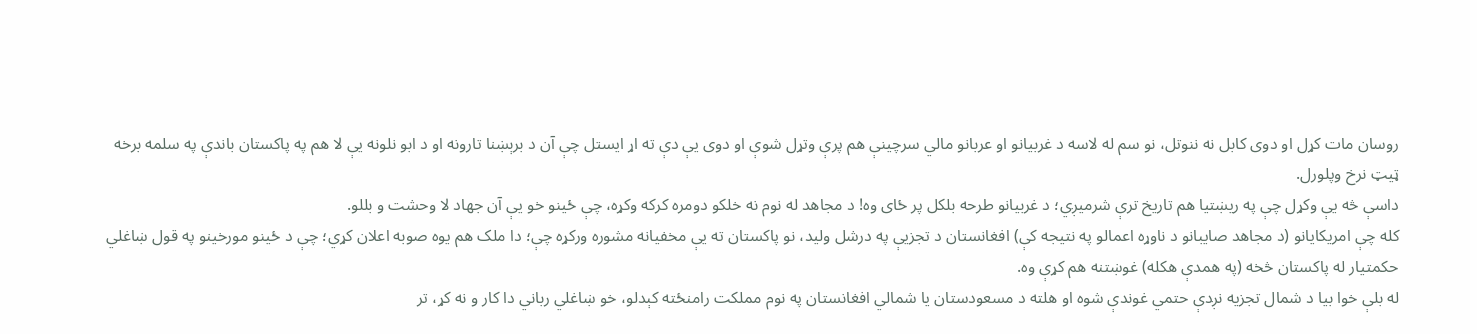روسان مات کړل او دوی کابل نه ننوتل، نو سم له لاسه د غربیانو او عربانو مالي سرچینې هم پرې وتړل شوې او دوی یې دې ته اړ ایستل چې آن د برېښنا تارونه او د ابو نلونه یې لا هم په پاکستان باندې په سلمه برخه ټيټ نرخ وپلورل.
داسې څه یې وکړل چې په ریښتیا هم تاریخ ترې شرمیږي؛ د غربیانو طرحه بلکل پر ځای وه! د مجاهد له نوم نه خلکو دومره کرکه وکړه، چې ځینو خو یې آن جهاد لا وحشت و بللو.
کله چې امریکایانو (د مجاهد صایبانو د ناوړه اعمالو په نتیجه کې) افغانستان د تجزیې په درشل ولید، نو پاکستان ته یې مخفیانه مشوره ورکړه چې؛ دا ملک هم یوه صوبه اعلان کړي؛ چې د ځینو مورخینو په قول ښاغلي حکمتیار له پاکستان څخه (په همدې هکله) غوښتنه هم کړې وه.
له بلې خوا بیا د شمال تجزیه نږدې حتمي غوندې شوه او هلته د مسعودستان یا شمالي افغانستان په نوم مملکت رامنځته کېدلو، خو ښاغلي رباني دا کار و نه کړ، تر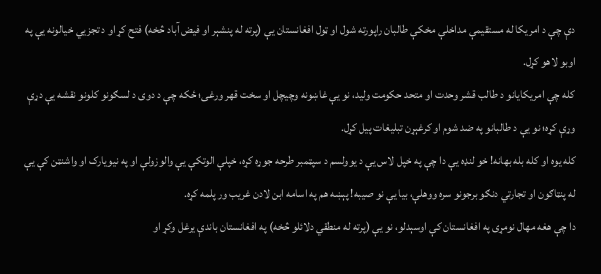دې چې د امریکا له مستقیمې مداخلې مخکې طالبان راپورته شول او ټول افغانستان یې (پرته له پنشېر او فیض آباد څخه) فتح کړ او د تجزیي خیالونه یې په اوبو لاهو کړل.
کله چې امریکایانو د طالب قشر وحدت او متحد حکومت ولید، نو یې غاښونه وچیچل او سخت قهر ورغی؛ ځکه چې د دوی د لسګونو کلونو نقشه یې دړې وړې کړه؛ نو یې د طالبانو په ضد شوم او کرغېړن تبلیغات پیل کړل.
کله یوه او کله بله بهانه! خو لنډه یې دا چې په خپل لاس یې د یوولسم د سپټمبر طرحه جوړه کړه، خپلې الوتکې یې والوزولې او په نیویارک او واشنټن کې یې له پنټاګون او تجارتي دنګو برجونو سره ووهلې، بیا یې نو صیبه! پېښه هم په اسامه ابن لادن غریب ور پلمه کړه.
دا چې هغه مهال نومړی په افغانستان کې اوسېدلو، نو یې (پرته له منطقي دلائلو څخه) په افغانستان باندې یرغل وکړ او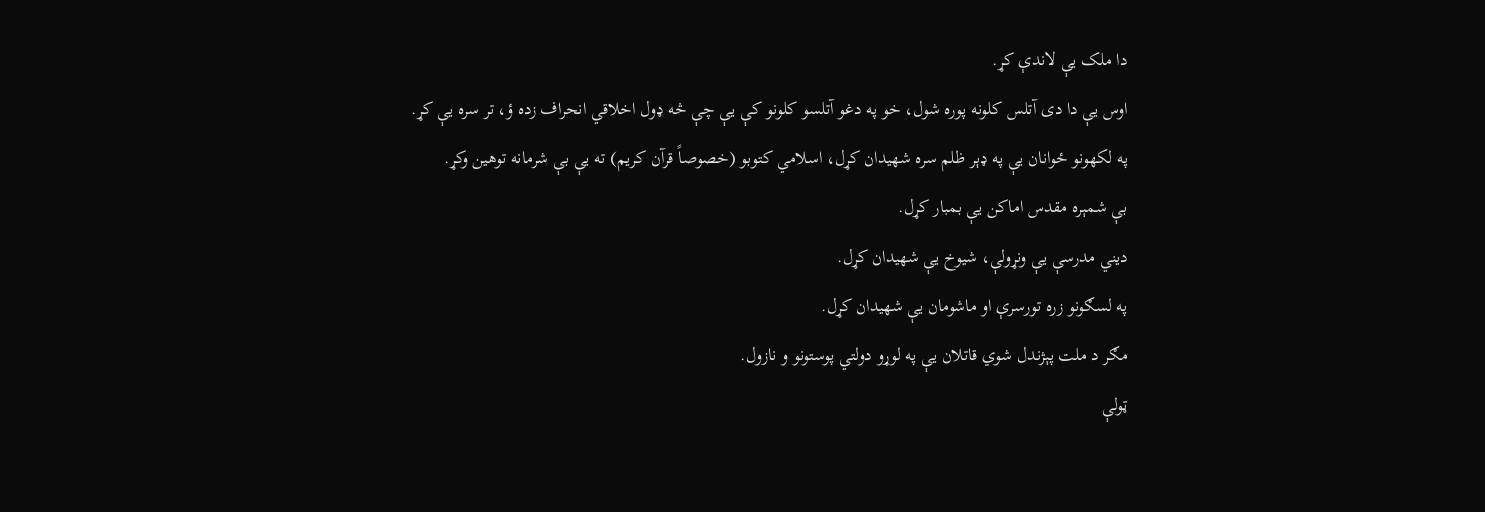دا ملک یې لاندې کړ.
اوس یې دا دی آتلس کلونه پوره شول، خو په دغو آتلسو کلونو کې یې چې څه ډول اخلاقي انحراف زده ؤ، تر سره یې کړ.
په لکهونو ځوانان یې په ډېر ظلم سره شهیدان کړل، اسلامي کتوبو (خصوصاً قرآن کریم) ته یې بې شرمانه توهین وکړ.
بې شمېره مقدس اماکن یې بمبار کړل.
دیني مدرسې یې ونړولې، شیوخ یې شهیدان کړل.
په لسګونو زره تورسرې او ماشومان یې شهیدان کړل.
مګر د ملت پېژندل شوي قاتلان یې په لوړو دولتي پوستونو و نازول.
ټولې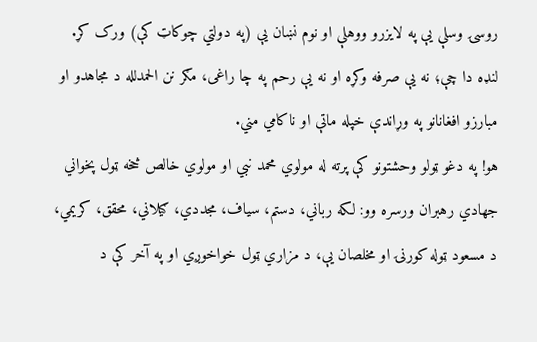روسۍ وسلې یې په لايزرو ووهلې او نوم نښان یې (په دولتي چوکاټ کې) ورک کړ.
لنډه دا چې؛ نه یې صرفه وکړه او نه یې رحم په چا راغی، مګر نن الحمدلله د مجاهدو او مبارزو افغانانو په وړاندې خپله ماتې او ناکامي مني.
هو! په دغو ټولو وحشتونو کې پرته له مولوي محمد نبي او مولوي خالص څخه ټول پخواني جهادي رهبران ورسره وو: لکه رباني، دستم، سیاف، مجددي، ګیلاني، محقق، کریمي، د مسعود ټوله کورنۍ او مخلصان یې، د مزاري ټول خواخوږي او په آخر کې د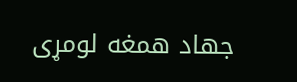جهاد همغه لومړی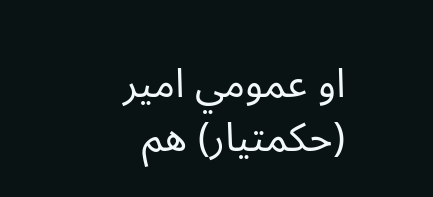او عمومي امیر (حکمتیار) هم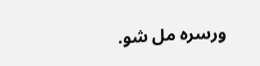ورسره مل شو.